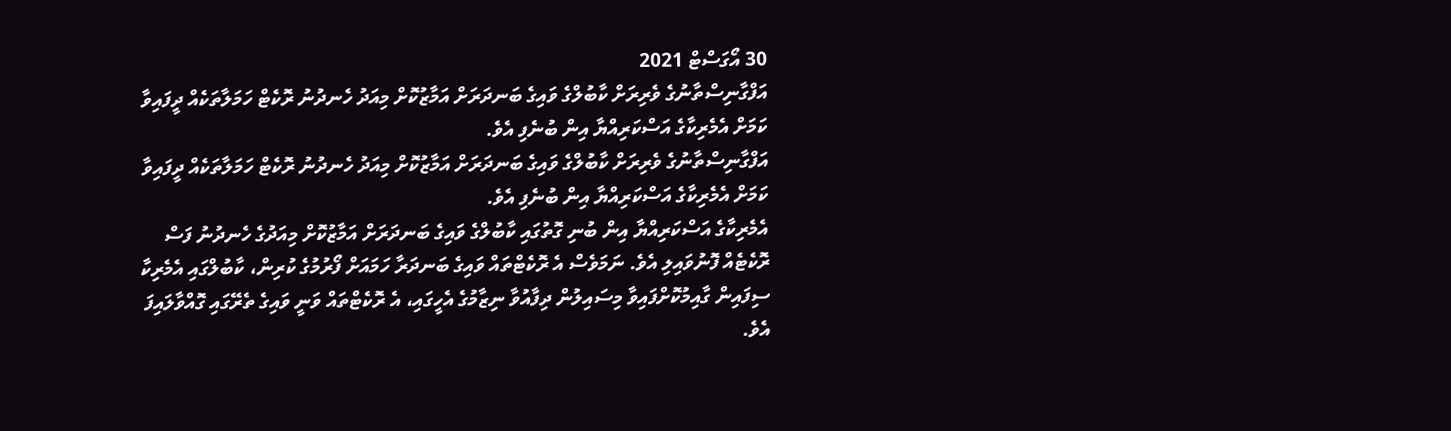30 އޯގަސްޓް 2021
އަފްގާނިސްތާނުގެ ވެރިރަށް ކާބުލްގެ ވައިގެ ބަނދަރަށް އަމާޒުކޮށް މިއަދު ހެނދުނު ރޮކެޓް ހަމަލާތަކެއް ދީފައިވާ ކަމަށް އެމެރިކާގެ އަސްކަރިއްޔާ އިން ބުނެފި އެވެ.
އަފްގާނިސްތާނުގެ ވެރިރަށް ކާބުލްގެ ވައިގެ ބަނދަރަށް އަމާޒުކޮށް މިއަދު ހެނދުނު ރޮކެޓް ހަމަލާތަކެއް ދީފައިވާ ކަމަށް އެމެރިކާގެ އަސްކަރިއްޔާ އިން ބުނެފި އެވެ.
އެމެރިކާގެ އަސްކަރިއްޔާ އިން ބުނި ގޮތުގައި ކާބުލްގެ ވައިގެ ބަނދަރަށް އަމާޒުކޮށް މިއަދުގެ ހެނދުނު ފަސް ރޮކެޓެއް ފޮނުވައިލި އެވެ. ނަމަވެސް އެ ރޮކެޓްތައް ވައިގެ ބަނދަރާ ހަމައަށް ފޯރުމުގެ ކުރިން، ކާބުލްގައި އެމެރިކާ ސިފައިން ގާއިމުކޮށްފައިވާ މިސައިލުން ދިފާއުވާ ނިޒާމުގެ އެހީގައި، އެ ރޮކެޓްތައް ވަނީ ވައިގެ ތެރޭގައި ގޮއްވާލައިފަ އެވެ.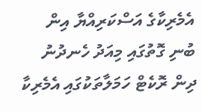އެމެރިކާގެ އަސްކަރިއްޔާ އިން ބުނި ގޮތުގައި މިއަދު ހެނދުނު ދިން ރޮކެޓް ހަމަލާތަކުގައި އެމެރިކާ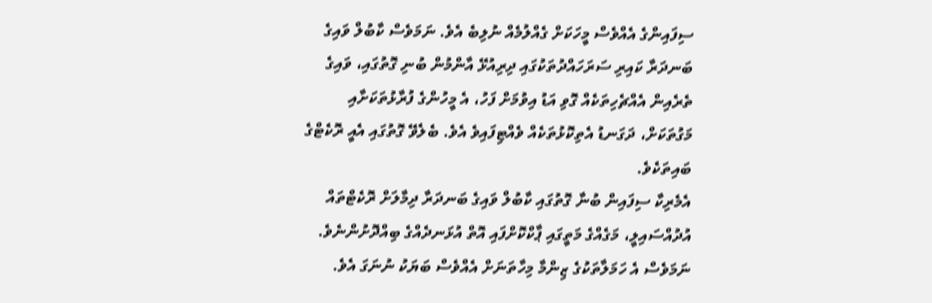ސިފައިންގެ އެއްވެސް މީހަކަށް ގެއްލުމެއް ނުލިބެ އެވެ. ނަމަވެސް ކާބުލް ވައިގެ ބަނދަރާ ކައިރި ސަރަހައްދުތަކުގައި ދިރިއުޅޭ އާންމުން ބުނި ގޮތުގައި، ވައިގެ ތެރެއިން އެއްޗެހިތަކެއް ގޮވި އަޑު އިވުމަށް ފަހު، އެ މީހުންގެ ފުރާޅުތަކަށާއި މަގުތަކަށް، ދަގަނޑު އެތިކޮޅުތަކެއް ވެއްޓިފައިވެ އެވެ. ބެލެވޭ ގޮތުގައި އެއީ ރޮކެޓްގެ ބައިތަކެވެ.
އެމެރިކާ ސިފައިން ބުނާ ގޮތުގައި ކާބުލް ވައިގެ ބަނދަރާ ދިމާލަށް ރޮކެޓްތައް އުދުއްސައިލީ، މަގެއްގެ މަތީގައި ޕާކްކޮށްފައި އޮތް އުޅަނދެއްގެ ބިއްދޮށުންނެވެ. ނަމަވެސް އެ ހަމަލާތަކުގެ ޒިންމާ މިހާތަނަށް އެއްވެސް ބަޔަކު ނުނަގަ އެވެ.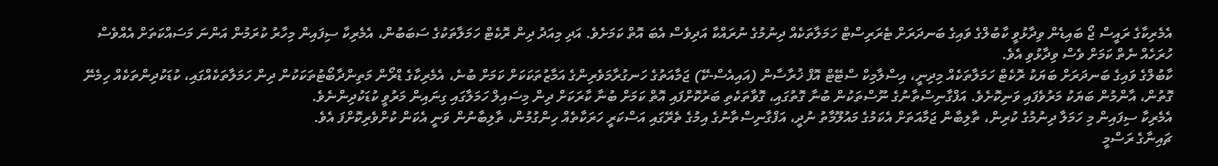އެމެރިކާގެ ރައީސް ޖޯ ބައިޑެން ވިދާޅުވީ ކާބުލްގެ ވައިގެ ބަނދަރަށް ޓެރަރިސްޓް ހަމަލާތަކެއް ދިނުމުގެ ނުރައްކާ އަދިވެސް އެބަ އޮތް ކަމަށެވެ. އަދި މިއަދު ދިން ރޮކެޓް ހަމަލާތަކުގެ ސަބަބުން، އެމެރިކާ ސިފައިން މިހާރު ކުރަމުން އަންނަ މަސައްކަތަށް އެއްވެސް ހުރަހެއް ނެތް ކަމަށް ވެސް ވިދާޅުވި އެވެ.
ކާބުލްގެ ވައިގެ ބަނދަރަށް ބަޔަކު ރޮކެޓް ހަމަލާތަކެއް މިދިނީ، އިސްލާމިކް ސްޓޭޓް އޮފް ޚުރާސާން (އައިއެސް-ކޭ) ޖަމާއަތުގެ ހަނގުރާމަވެރިންގެ އަމާޒުތަކަކަށް ކަމަށް ބުނެ، އެމެރިކާގެ ޑްރޯން މަތިންދާބޯޓުތަކަކުން ދިން ހަމަލާތަކެއްގައި، ކުޑަކުދިންތަކެއް ހިމެނޭ ގޮތުން، އާންމުން ބަޔަކު މަރުވެފައި ވަނިކޮށެވެ. އަފްގާނިސްތާނުގެ ނޫސްތަކުން ބުނާ ގޮތުގައި، ގޮވާތަކެތި ބަރުކޮށްފައި އޮތް ކަމަށް ބުނާ ކާރަކަށް ދިން މިސައިލް ހަމަލާގައި ގިނައިން މަރުވީ ކުޑަކުދިންނެވެ.
އެމެރިކާ ސިފައިން މި ހަމަލާ ދިނުމުގެ ކުރިން، ތާލިބާން ޖަމާއަތަށް އެކަމުގެ މައުލޫމާތު ނުދީ، އަފްގާނިސްތާނުގެ އިމުގެ ތެރޭގައި އަސްކަރީ ހަރަކާތެއް ހިންގުމުން، ތާލިބާނުން ވަނީ އެކަން ކުށްވެރިކޮށްފަ އެވެ.
ޗައިނާގެ ރަސްމީ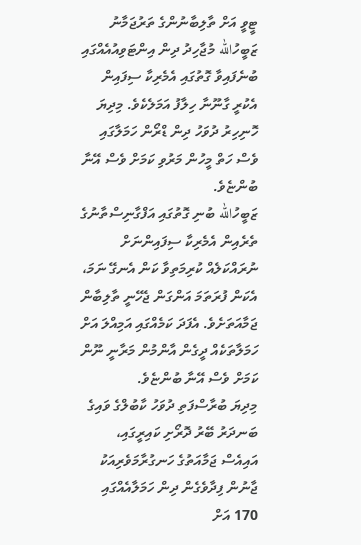ޓީވީ އަށް ތާލިބާނުންގެ ތަރުޖަމާނު ޒަބީހުالله މުޖާހިދު ދިން އިންޓަވިއުއެއްގައި ބުނެފައިވާ ގޮތުގައި އެމެރިކާ ސިފައިން އެކުރީ ގާނޫނާ ހިލާފު އަމަލެކެވެ. މިދިޔަ ހޮނިހިރު ދުވަހު ދިން ޑްރޯން ހަމަލާގައި ވެސް ހަތް މީހުން މަރުވި ކަމަށް ވެސް އޭނާ ބުންޏެވެ.
ޒަބީހުالله ބުނި ގޮތުގައި އަފްގާނިސްތާނުގެ ތެރެއިން އެމެރިކާ ސިފައިންނަށް ނުރައްކަލެއް ކުރިމަތިވާ ކަން އެނގޭ ނަމަ، އެކަން ފުރަތަމަ އަންގަން ޖެހޭނީ ތާލިބާން ޖަމާއަތަށެވެ. އެފަދަ ކަމެއްގައި އަމިއްލަ އަށް ހަމަލާތަކެއް ދީގެން އާންމުން މަރާނީ ނޫން ކަމަށް ވެސް އޭނާ ބުންޏެވެ.
މިދިޔަ ބުރާސްފަތި ދުވަހު ކާބުލްގެ ވައިގެ ބަނދަރު ބޭރު ދޮރޯށި ކައިރީގައި، އައިއެސް ޖަމާއަތުގެ ހަނގުރާމަވެރިއަކު ޖާނުން ފިދާވެގެން ދިން ހަމަލާއެއްގައި 170 އަށް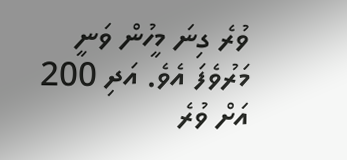ވުރެ ގިނަ މީހުން ވަނީ މަރުވެފަ އެވެ. އަދި 200 އަށް ވުރެ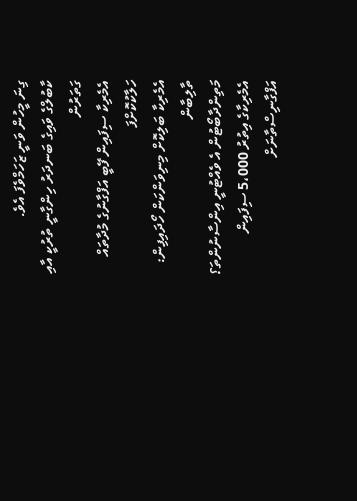ގިނަ މީހުން ވަނީ ޒަހަމްވެފަ އެވެ.
ކާބުލްގެ ވައިގެ ބަނދަރު ހިންގާނީ ތުރުކީ އާއި ގަތަރުން
އެމެރިކާ ސިފައިން ފޭބީ އަފްގާނުގެ މުދާތައް ހަލާކުކޮށްފަ
އެމެރިކާ ބަލިކޮށް މިނިވަންކަން ހޯދައިފިން: ތާލިބާން
މަތިންދާބޯޓުން އެ ވެއްޓުނީ އިންސާނުންތަ؟
އެމެރިކާގެ އިތުރު 5،000 ސިފައިން އަފްގާނިސްތާނަށް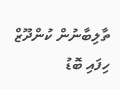ތާލިބާނުން ކުންދޫޒް ހިފައި ބޮޑު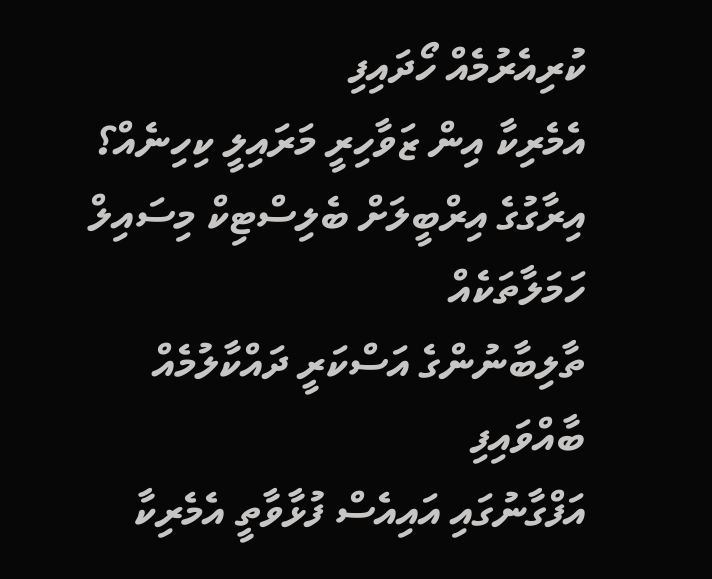ކުރިއެރުމެއް ހޯދައިފި
އެމެރިކާ އިން ޒަވާހިރީ މަރައިލީ ކިހިނެއް؟
އިރާގުގެ އިރްބީލަށް ބެލިސްޓިކް މިސައިލް ހަމަލާތަކެއް
ތާލިބާނުންގެ އަސްކަރީ ދައްކާލުމެއް ބާއްވައިފި
އަފްގާނުގައި އައިއެސް ފުޅާވާތީ އެމެރިކާ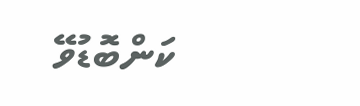ކަންބޮޑުވޭ